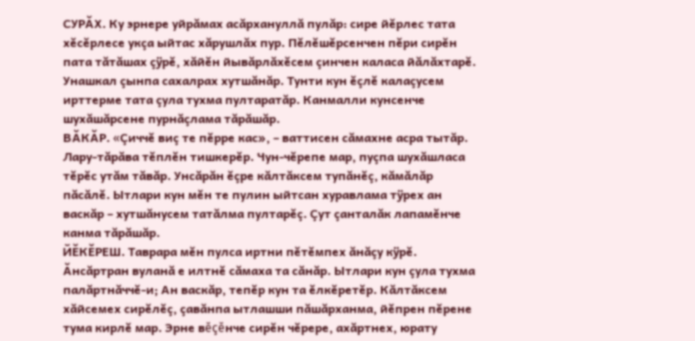СУРĂХ. Ку эрнере уйрăмах асăрхануллă пулăр: сире йĕрлес тата хĕсĕрлесе укçа ыйтас хăрушлăх пур. Пĕлĕшĕрсенчен пĕри сирĕн пата тăтăшах çÿрĕ, хăйĕн йывăрлăхĕсем çинчен каласа йăлăхтарĕ. Унашкал çынпа сахалрах хутшăнăр. Тунти кун ĕçлĕ калаçусем ирттерме тата çула тухма пултаратăр. Канмалли кунсенче шухăшăрсене пурнăçлама тăрăшăр.
ВĂКĂР. «Çиччĕ виç те пĕрре кас», – ваттисен сăмахне асра тытăр. Лару-тăрăва тĕплĕн тишкерĕр. Чун-чĕрепе мар, пуçпа шухăшласа тĕрĕс утăм тăвăр. Унсăрăн ĕçре кăлтăксем тупăнĕç, кăмăлăр пăсăлĕ. Ытлари кун мĕн те пулин ыйтсан хуравлама тÿрех ан васкăр – хутшăнусем татăлма пултарĕç. Çут çанталăк лапамĕнче канма тăрăшăр.
ЙĔКĔРЕШ. Таврара мĕн пулса иртни пĕтĕмпех ăнăçу кÿрĕ. Ăнсăртран вуланă е илтнĕ сăмаха та сăнăр. Ытлари кун çула тухма палăртнăччĕ-и; Ан васкăр, тепĕр кун та ĕлкĕретĕр. Кăлтăксем хăйсемех сирĕлĕç, çавăнпа ытлашши пăшăрханма, йĕпрен пĕрене тума кирлĕ мар. Эрне вĕçĕнче сирĕн чĕрере, ахăртнех, юрату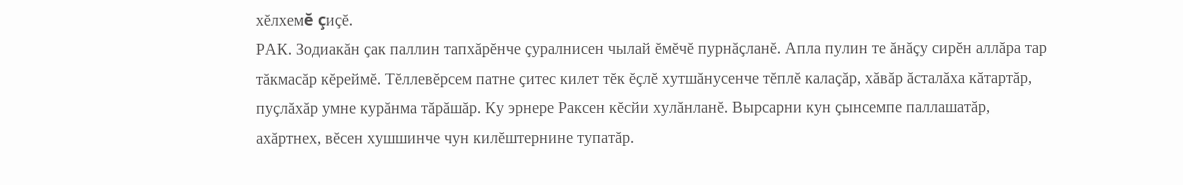хĕлхемĕ çиçĕ.
РАК. Зодиакăн çак паллин тапхăрĕнче çуралнисен чылай ĕмĕчĕ пурнăçланĕ. Апла пулин те ăнăçу сирĕн аллăра тар тăкмасăр кĕреймĕ. Тĕллевĕрсем патне çитес килет тĕк ĕçлĕ хутшăнусенче тĕплĕ калаçăр, хăвăр ăсталăха кăтартăр, пуçлăхăр умне курăнма тăрăшăр. Ку эрнере Раксен кĕсйи хулăнланĕ. Вырсарни кун çынсемпе паллашатăр, ахăртнех, вĕсен хушшинче чун килĕштернине тупатăр.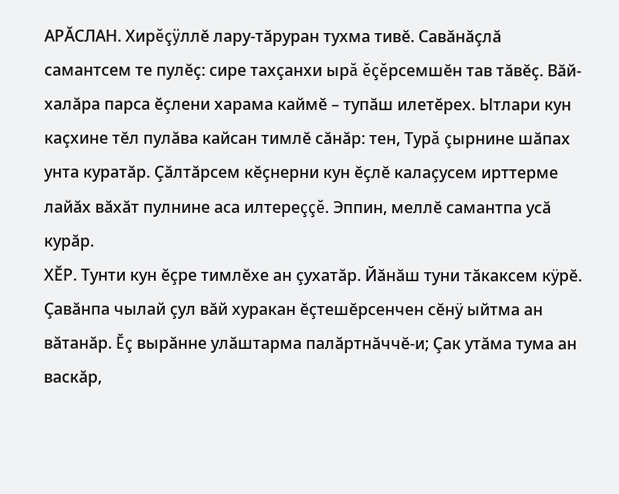АРĂСЛАН. Хирĕçÿллĕ лару-тăруран тухма тивĕ. Савăнăçлă самантсем те пулĕç: сире тахçанхи ырă ĕçĕрсемшĕн тав тăвĕç. Вăй-халăра парса ĕçлени харама каймĕ – тупăш илетĕрех. Ытлари кун каçхине тĕл пулăва кайсан тимлĕ сăнăр: тен, Турă çырнине шăпах унта куратăр. Çăлтăрсем кĕçнерни кун ĕçлĕ калаçусем ирттерме лайăх вăхăт пулнине аса илтереççĕ. Эппин, меллĕ самантпа усă курăр.
ХĔР. Тунти кун ĕçре тимлĕхе ан çухатăр. Йăнăш туни тăкаксем кÿрĕ. Çавăнпа чылай çул вăй хуракан ĕçтешĕрсенчен сĕнÿ ыйтма ан вăтанăр. Ĕç вырăнне улăштарма палăртнăччĕ-и; Çак утăма тума ан васкăр,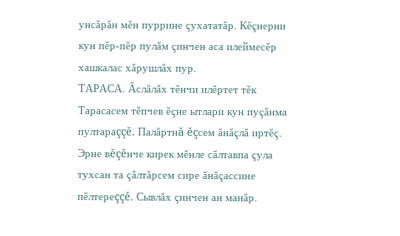унсăрăн мĕн пуррине çухататăр. Кĕçнерни кун пĕр-пĕр пулăм çинчен аса илеймесĕр хашкалас хăрушлăх пур.
ТАРАСА. Ăслăлăх тĕнчи илĕртет тĕк Тарасасем тĕпчев ĕçне ытлари кун пуçăнма пултараççĕ. Палăртнă ĕçсем ăнăçлă иртĕç. Эрне вĕçĕнче кирек мĕнле сăлтавпа çула тухсан та çăлтăрсем сире ăнăçассине пĕлтереççĕ. Сывлăх çинчен ан манăр.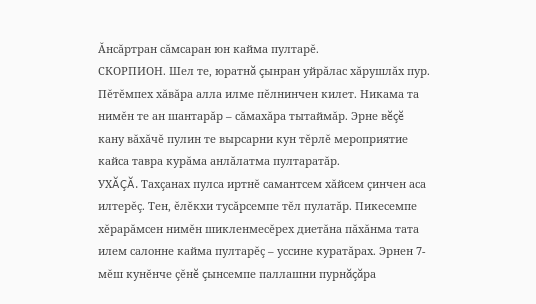Ăнсăртран сăмсаран юн кайма пултарĕ.
СКОРПИОН. Шел те, юратнă çынран уйрăлас хăрушлăх пур. Пĕтĕмпех хăвăра алла илме пĕлнинчен килет. Никама та нимĕн те ан шантарăр – сăмахăра тытаймăр. Эрне вĕçĕ кану вăхăчĕ пулин те вырсарни кун тĕрлĕ мероприятие кайса тавра курăма анлăлатма пултаратăр.
УХĂÇĂ. Тахçанах пулса иртнĕ самантсем хăйсем çинчен аса илтерĕç. Тен, ĕлĕкхи тусăрсемпе тĕл пулатăр. Пикесемпе хĕрарăмсен нимĕн шикленмесĕрех диетăна пăхăнма тата илем салонне кайма пултарĕç – уссине куратăрах. Эрнен 7-мĕш кунĕнче çĕнĕ çынсемпе паллашни пурнăçăра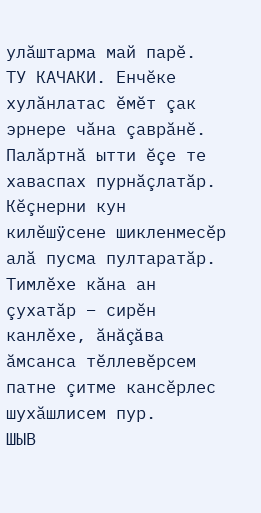улăштарма май парĕ.
ТУ КАЧАКИ. Енчĕке хулăнлатас ĕмĕт çак эрнере чăна çаврăнĕ. Палăртнă ытти ĕçе те хаваспах пурнăçлатăр. Кĕçнерни кун килĕшÿсене шикленмесĕр алă пусма пултаратăр. Тимлĕхе кăна ан çухатăр – сирĕн канлĕхе, ăнăçăва ăмсанса тĕллевĕрсем патне çитме кансĕрлес шухăшлисем пур.
ШЫВ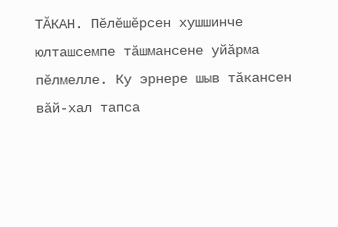ТĂКАН. Пĕлĕшĕрсен хушшинче юлташсемпе тăшмансене уйăрма пĕлмелле. Ку эрнере шыв тăкансен вăй-хал тапса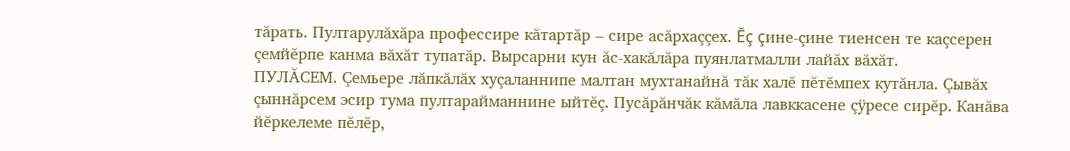тăрать. Пултарулăхăра профессире кăтартăр – сире асăрхаççех. Ĕç çине-çине тиенсен те каçсерен çемйĕрпе канма вăхăт тупатăр. Вырсарни кун ăс-хакăлăра пуянлатмалли лайăх вăхăт.
ПУЛĂСЕМ. Çемьере лăпкăлăх хуçаланнипе малтан мухтанайнă тăк халĕ пĕтĕмпех кутăнла. Çывăх çыннăрсем эсир тума пултарайманнине ыйтĕç. Пусăрăнчăк кăмăла лавккасене çÿресе сирĕр. Канăва йĕркелеме пĕлĕр,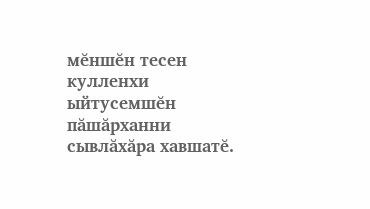мĕншĕн тесен кулленхи ыйтусемшĕн пăшăрханни сывлăхăра хавшатĕ.